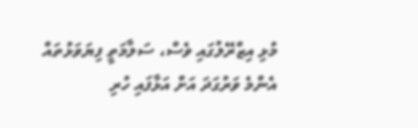މުޅި އިޒްރޭލުގައި ވެސް، ސަލާމަތީ ފިޔަވަޅުތައް އެންމެ ވަރުގަދަ އަށް އަޅާފައި ހުރި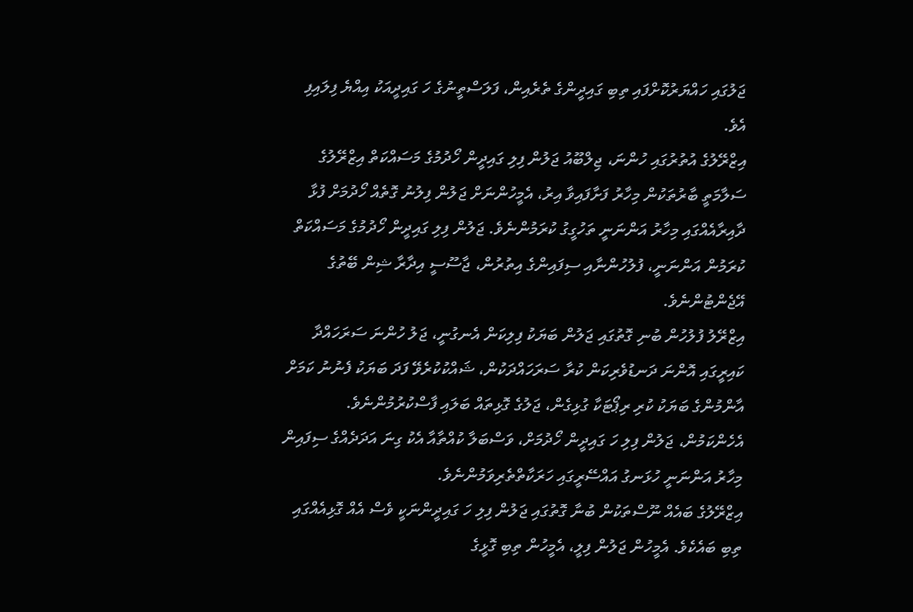ޖަލުގައި ހައްޔަރުކޮށްފައި ތިބި ގައިދީންގެ ތެރެއިން، ފަލަސްތީނުގެ ހަ ގައިދީއަކު އިއްޔެ ފިލައިފި އެވެ.
އިޒްރޭލުގެ އުތުރުގައި ހުންނަ، ޖިލްބޫއު ޖަލުން ފިލި ގައިދީން ހޯދުމުގެ މަސައްކަތް އިޒްރޭލުގެ ސަލާމަތީ ބާރުތަކުން މިހާރު ފަށާފައިވާ އިރު، އެމީހުންނަށް ޖަލުން ފިލުނު ގޮތެއް ހޯދުމަށް ފުޅާ ދާއިރާއެއްގައި މިހާރު އަންނަނީ ތަހުގީގު ކުރަމުންނެވެ. ޖަލުން ފިލި ގައިދީން ހޯދުމުގެ މަސައްކަތް ކުރަމުން އަންނަނީ، ފުލުހުންނާއި ސިފައިންގެ އިތުރުން، ޖާސޫސީ އިދާރާ ޝިން ބޭތުގެ އޭޖެންޓުންނެވެ.
އިޒްރޭލު ފުލުހުން ބުނި ގޮތުގައި ޖަލުން ބަޔަކު ފިލިކަން އެނގުނީ، ޖަލު ހުންނަ ސަރަހައްދާ ކައިރީގައި އޮންނަ ދަނޑުވެރިކަން ކުރާ ސަރަހައްދަކުން، ޝައްކުކުރެވޭ ފަދަ ބަޔަކު ފެނުނު ކަމަށް އާންމުންގެ ބަޔަކު ކުރި ރިޕޯޓަކާ ގުޅިގެން، ޖަލުގެ ގޮޅިތައް ބަލައި ފާސްކުރުމުންނެވެ. އެހެންކަމުން، ޖަލުން ފިލި ހަ ގައިދީން ހޯދުމަށް، ވަސްބަލާ ކުއްތާއާ އެކު ގިނަ އަދަދެއްގެ ސިފައިން މިހާރު އަންނަނީ ހުޅަނގު އައްސޭރީގައި ހަރަކާތްތެރިވަމުންނެވެ.
އިޒްރޭލުގެ ބައެއް ނޫސްތަކުން ބުނާ ގޮތުގައި ޖަލުން ފިލި ހަ ގައިދީންނަކީ ވެސް އެއް ގޮޅިއެއްގައި ތިބި ބައެކެވެ. އެމީހުން ޖަލުން ފިލީ، އެމީހުން ތިބި ގޮޅީގެ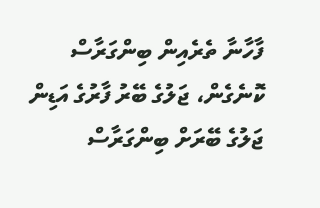ފާހާނާ ތެރެއިން ބިންގަރާސް ކޮނެގެން، ޖަލުގެ ބޭރު ފާރުގެ އަޑިން ޖަލުގެ ބޭރަށް ބިންގަރާސް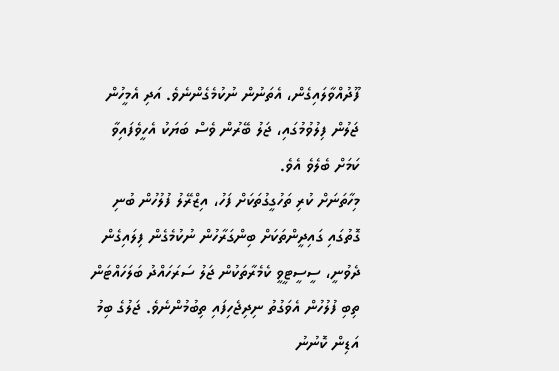ފޫދުއްވާލައިގެން، އެތަނުން ނުކުމެގެންނެވެ. އަދި އެމީހުން ޖަލުން ފިލުވުމުގައި، ޖަލު ބޭރުން ވެސް ބަޔަކު އެހީވެފައިވާ ކަމަށް ބެލެވެ އެވެ.
މިހާތަނަށް ކުރި ތަހުގީގުތަކަށް ފަހު، އިޒްރޭލު ފުލުހުން ބުނި ގޮތުގައި ގައިދީންތަކަށް ބިންގަރާހުން ނުކުމެގެން ފިލައިގެން ދެވުނީ، ސީސީޓީވީ ކެމެރާތަކުން ޖަލު ސަރަހައްދު ބަލަހައްޓަން ތިބި ފުލުހުން އެވަގުތު ނިދިޖެހިފައި ތިބުމުންނެވެ. ޖަލުގެ ބިމު އަޑިން ކޮނުނު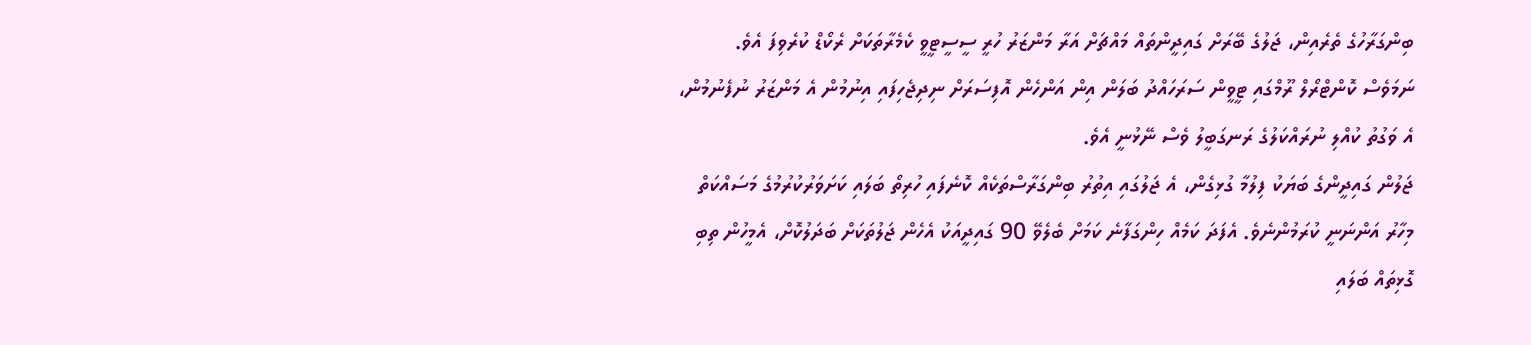ބިންގަރާހުގެ ތެރެއިން، ޖަލުގެ ބޭރަށް ގައިދީންތައް މައްޗަށް އަރާ މަންޒަރު ހުރީ ސީސީޓީވީ ކެމެރާތަކަށް ރެކޯޑް ކުރެވިފަ އެވެ.
ނަމަވެސް ކޮންޓްރޯލް ރޫމްގައި ޓީވީން ސަރަހައްދު ބަލަން އިން އަންހެން އޮފިސަރަށް ނިދިޖެހިފައި އިނުމުން އެ މަންޒަރު ނުފެނުމުން، އެ ވަގުތު ކުއްލި ނުރައްކަލުގެ ރަނގަބީލު ވެސް ނޭޅުނީ އެވެ.
ޖަލުން ގައިދީންގެ ބަޔަކު ފިލުމާ ގުޅިގެން، އެ ޖަލުގައި އިތުރު ބިންގަރާސްތަކެއް ކޮނެފައި ހުރިތޯ ބަލައި ކަށަވަރުކުރުމުގެ މަސައްކަތް މިހާރު އަންނަނީ ކުރަމުންނެވެ. އެފަދަ ކަމެއް ހިންގަފާނެ ކަމަށް ބެލެވޭ 90 ގައިދީއަކު އެހެން ޖަލުތަކަށް ބަދަލުކޮށް، އެމީހުން ތިބި ގޮޅިތައް ބަލައި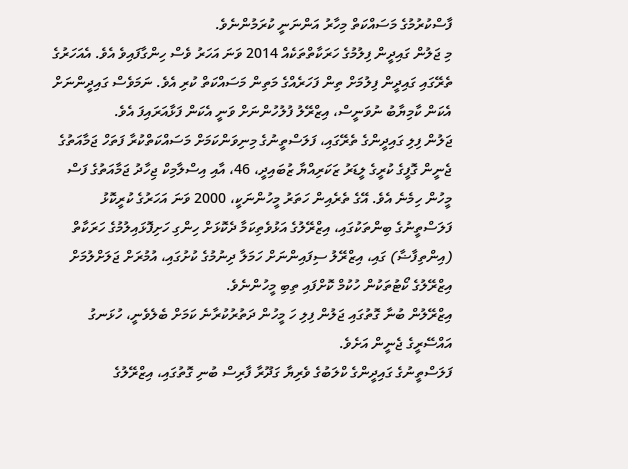ފާސްކުރުމުގެ މަސައްކަތް މިހާރު އަންނަނީ ކުރަމުންނެވެ.
މި ޖަލުން ގައިދީން ފިލުމުގެ ހަރަކާތްތަކެއް 2014 ވަނަ އަހަރު ވެސް ހިންގާފައިވެ އެވެ. އެއަހަރުގެ ތެރޭގައި ގައިދީން ފިލުމަށް ތިން ފަހަރެއްގެ މަތިން މަސައްކަތް ކުރި އެވެ. ނަމަވެސް ގައިދީންނަށް އެކަން ކާމިޔާބު ނުވަނީސް، އިޒްރޭލު ފުލުހުންނަށް ވަނީ އެކަން ފަޅާއަރައިފަ އެވެ.
ޖަލުން ފިލި ގައިދީންގެ ތެރޭގައި، ފަލަސްތީނުގެ މިނިވަންކަމަށް މަސައްކަތްކުރާ ފަތަހް ޖަމާއަތުގެ ޖެނީން ގޮފީގެ ކުރީގެ ލީޑަރު ޒަކަރިއްޔާ ޒުބައިދީ، 46، އާއި އިސްލާމިކް ޖިހާދު ޖަމާއަތުގެ ފަސް މީހުން ހިމެނެ އެވެ. އޭގެ ތެރެއިން ހަތަރު މީހުންނަކީ، 2000 ވަނަ އަހަރުގެ ކުރީކޮޅު ފަލަސްތީނުގެ ބިންތަކުގައި، އިޒްރޭލުގެ އަޅުވެތިކަމާ ދެކޮޅަށް ހިންގި ހަށިފޮޅައިލުމުގެ ހަރަކާތް (އިންތިފާޟާ) ގައި، އިޒްރޭލު ސިފައިންނަށް ހަމަލާ ދިނުމުގެ ކުށުގައި، އުމުރަށް ޖަލަށްލުމަށް އިޒްރޭލުގެ ކޯޓުތަކުން ހުކުމް ކޮށްފައި ތިބި މީހުންނެވެ.
އިޒްރޭލުން ބުނާ ގޮތުގައި ޖަލުން ފިލި ހަ މީހުން ދަތުރުކުރާނެ ކަމަށް ބެލެވެނީ، ހުޅަނގު އައްސޭރީގެ ޖެނީން އަށެވެ.
ފަލަސްތީނުގެ ގައިދީންގެ ކްލަބުގެ ވެރިޔާ ގަދޫރާ ފާރިސް ބުނި ގޮތުގައި، އިޒްރޭލުގެ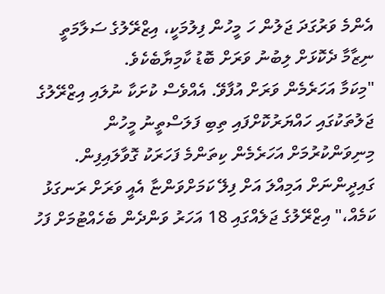އެންމެ ވަރުގަދަ ޖަލުން ހަ މީހުން ފިލުމަކީ، އިޒްރޭލުގެ ސަލާމަތީ ނިޒާމާ ދެކޮޅަށް ލިބުނު ވަރަށް ބޮޑު ކާމިޔާބެކެވެ.
"މިކަމާ އަހަރެމެން ވަރަށް އުފާވޭ. އެއްވެސް ކުށަކާ ނުލައި އިޒްރޭލުގެ ޖަލުތަކުގައި ހައްޔަރުކޮށްފައި ތިބި ފަލަސްތީނު މީހުން މިނިވަންކުރުމަށް އަހަރެމެން ކިތަންމެ ފަހަރަކު ގޮވާލައިފިން. ގައިދީންނަށް އަމިއްލަ އަށް ފިލޭ ކަމަށްވަންޏާ އެއީ ވަރަށް ރަނގަޅު ކަމެއް،" އިޒްރޭލުގެ ޖަލެއްގައި 18 އަހަރު ވަންދެން ބެހެއްޓުމަށް ފަހު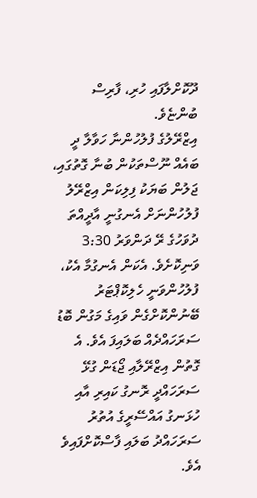ދޫކޮށްލާފައި ހުރި، ފާރިސް ބުންޏެވެ.
އިޒްރޭލުގެ ފުލުހުންނާ ހަވާލާ ދީ ބައެއް ނޫސްތަކުން ބުނާ ގޮތުގައި، ޖަލުން ބަޔަކު ފިލިކަން އިޒްރޭލު ފުލުހުންނަށް އެނގުނީ އާދީއްތަ ދުވަހުގެ ރޭ ދަންވަރު 3:30 ވަނިކޮށެވެ. އެކަން އެނގުމާ އެކު، ފުލުހުންވަނީ ހެލިކޮޕްޓަރު ބޭނުންކޮށްގެން ވައިގެ މަގުން ބޮޑު ސަރަހައްދެއް ބަލައިފަ އެވެ. އެ ގޮތުން އިޒްރޭލާއި ޖޯޑަން ގުޅޭ ސަރަހައްދީ ރޮނގު ކައިރި އާއި ހުޅަނގު އައްސޭރީގެ އުތުރު ސަރަހައްދު ބަލައި ފާސްކޮށްފައިވެ އެވެ.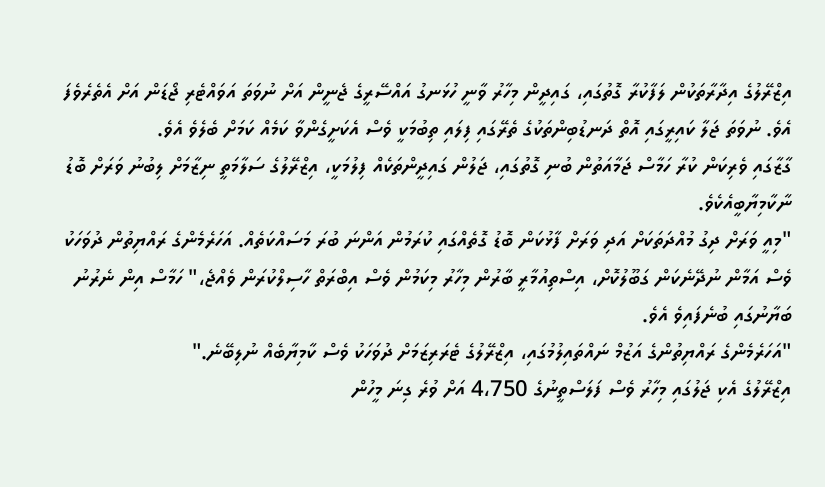އިޒްރޭލުގެ އިދާރާތަކުން ލަފާކުރާ ގޮތުގައި، ގައިދީން މިހާރު ވާނީ ހުޅަނގު އައްސޭރީގެ ޖެނީން އަށް ނުވަތަ އަވައްޓެރި ޖޯޑަން އަށް އެތެރެވެފަ އެވެ. ނުވަތަ ޖަލާ ކައިރީގައި އޮތް ދަނޑުބިންތަކުގެ ތެރޭގައި ފިލައި ތިބުމަކީ ވެސް އެކަށީގެންވާ ކަމެއް ކަމަށް ބެލެވެ އެވެ.
ގާޒާގައި ވެރިކަން ކުރާ ހަމާސް ޖަމާއަތުން ބުނި ގޮތުގައި، ޖަލުން ގައިދީންތަކެއް ފިލުމަކީ، އިޒްރޭލުގެ ސަލާމަތީ ނިޒާމަށް ލިބުނު ވަރަށް ބޮޑު ނާކާމިޔާބީއެކެވެ.
"މިއީ ވަރަށް ދިގު މުއްދަތަކަށް އަދި ވަރަށް ފާޅުކަން ބޮޑު ގޮތެއްގައި ކުރަމުން އަންނަ ބުރަ މަސައްކަތެއް. އަހަރެމެންގެ ރައްޔިތުން ދުވަހަކު ވެސް އަމާން ނުދޭނެކަން ގަބޫލުކޮށް، އިސްތިއުމާރީ ބާރުން މިހާރު މިކަމުން ވެސް އިބްރަތް ހާސިލްކުރަން ވެއްޖެ،" ހަމާސް އިން ނެރުނު ބަޔާނުގައި ބުނެފައިވެ އެވެ.
"އަހަރެމެންގެ ރައްޔިތުންގެ އަޒުމް ނައްތައިލުމުގައި، އިޒްރޭލުގެ ޓެރަރިޒަމަށް ދުވަހަކު ވެސް ކާމިޔާބެއް ނުލިބޭނެ."
އިޒްރޭލުގެ އެކި ޖަލުގައި މިހާރު ވެސް ފަލަސްތީނުގެ 4،750 އަށް ވުރެ ގިނަ މީހުން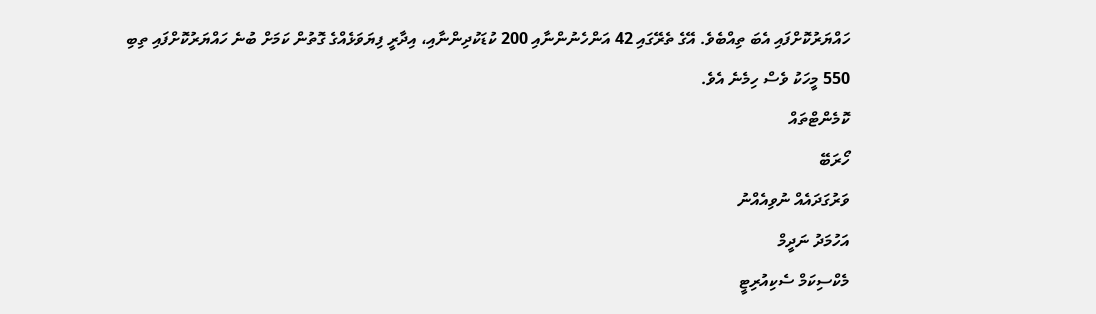ހައްޔަރުކޮށްފައި އެބަ ތިއްބެވެ. އޭގެ ތެރޭގައި 42 އަންހެނުންނާއި 200 ކުޑަކުދިންނާއި، އިދާރީ ފިޔަވަޅެއްގެ ގޮތުން ކަމަށް ބުނެ ހައްޔަރުކޮށްފައި ތިބި 550 މީހަކު ވެސް ހިމެނެ އެވެ.
ކޮމެންޓްތައް
ހޯރަބޭ
ވަރުގަދައެއް ނުވިއެއްނު
އަހުމަދު ނަދީމް
މެކްސިކަމް ސެކިއުރިޓީ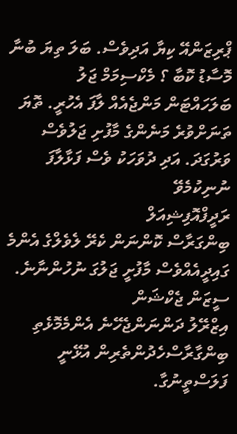ޕްރިޒަންއޭ ކިޔާ އަދިވެސް. ބަލަ ތިޔަ ބުނާ މޮސާޑު ކޮބާ ؟ މެކްސިމަމް ޖަލު ބަލަހައްޓަން މަންޖެއެއް ލާފަ އެހުރީ. ތޮޔަ ތަނަށްވުރެ މަނެންގެ މާފުށި ޖަލުވެސް ވަރުގަދަ. އަދި ދުވަހަކު ވެސް ފަޅާލާފަ ނުނިކުމެވޭ
ރަދީފްއޮފިޝިއަލް
ބިންގަރާސް ކޮންނަން ކެރޭ ލެވެލްގެ އެންމެ ގައިދީއެއްވެސް މާފުށީ ޖަލުގަ ނުހުންނާނެ.
ސީޒަން ޖެކްޝަން
އިޒްރޭލު ދަންނަންޖެހޭނެ އެންމެމޮޅެތި ބިންގާރާސްހެދުންތެރިން އުޅޭނީ ފަލަސްތީނުގާ.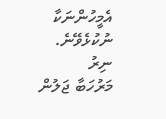އެމީހުންނަކާ ނުކުޅެވޭނެ.
ނިރު
މަރުހަބާ ޖަލުން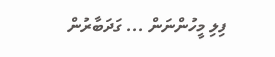ފިލި މީހުންނަން ... ގަދަބާރުން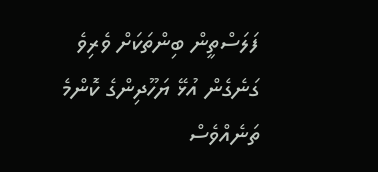ފަލަސްތީން ބިންތަކަށް ވެރިވެ ގަނެގެން އުޅޭ ޔަހޫދިންގެ ކޮންމެ ތަނެއްވެސް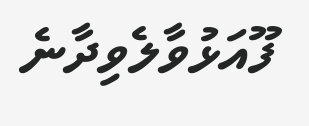ފޫއަޅުވާލެވިދާނެ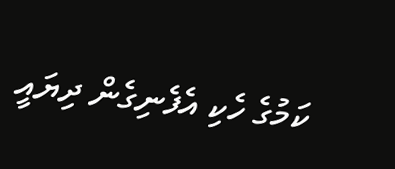ކަމުގެ ހެކި އެފެނިގެން ދިޔައީ